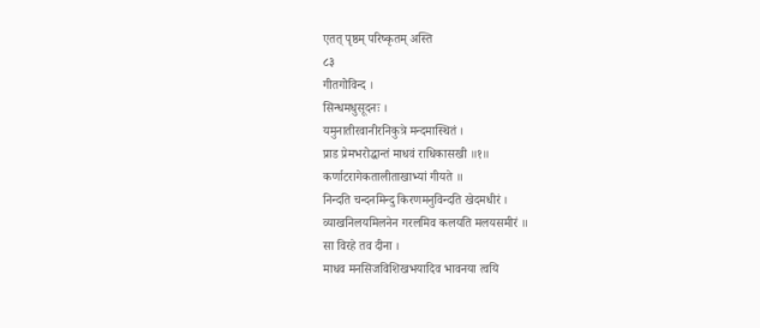एतत् पृष्ठम् परिष्कृतम् अस्ति
८३
गीतगोविन्द ।
सिन्धमधुसूदनः ।
यमुनातीरवानीरनिकुत्रे मन्दमास्थितं ।
प्राड प्रेमभरोद्धान्तं माधवं राधिकासखी ॥१॥
कर्णाटरागेकतालीताखाभ्यां गीयते ॥
निन्दति चन्दनमिन्दु किरणमनुविन्दति खेदमधीरं ।
व्याखनिलयमिलनेन गरलमिव कलयति मलयसमीरं ॥
सा विरहे तव दीना ।
माधव मनसिजविशिखभयादिव भावनया त्वयि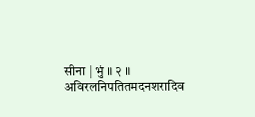सीना | भुं ॥ २ ॥
अविरलनिपतितमदनशरादिव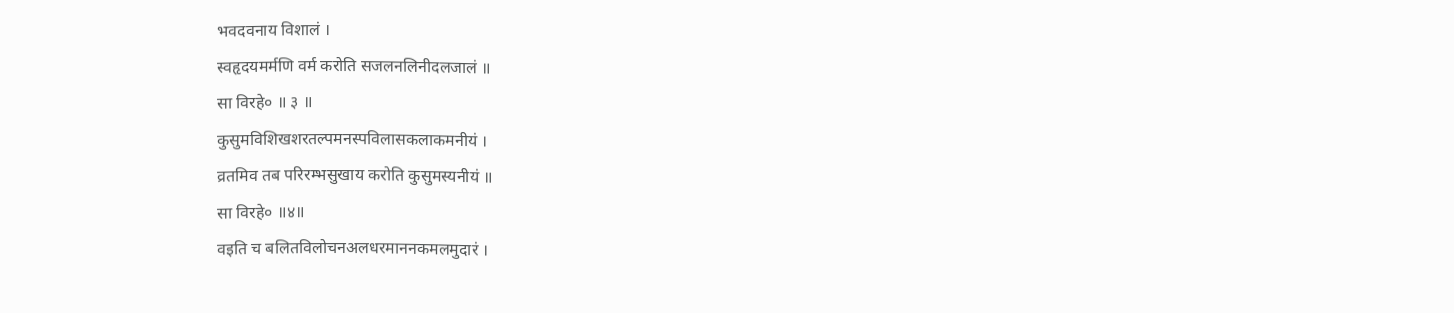भवदवनाय विशालं ।
स्वहृदयमर्मणि वर्म करोति सजलनलिनीदलजालं ॥
सा विरहे० ॥ ३ ॥
कुसुमविशिखशरतल्पमनस्पविलासकलाकमनीयं ।
व्रतमिव तब परिरम्भसुखाय करोति कुसुमस्यनीयं ॥
सा विरहे० ॥४॥
वइति च बलितविलोचनअलधरमाननकमलमुदारं ।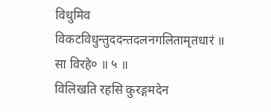विधुमिव विकटविधुन्तुददन्तदलनगलितामृतधारं ॥
सा विरहे० ॥ ५ ॥
विलिखति रहसि कुरङ्गमदेन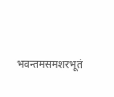भवन्तमसमशरभूतं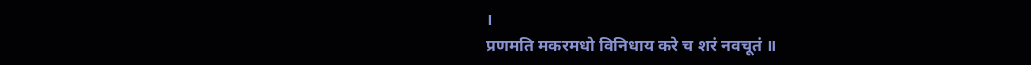।
प्रणमति मकरमधो विनिधाय करे च शरं नवचूतं ॥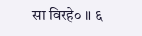सा विरहे० ॥ ६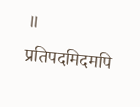॥
प्रतिपदमिदमपि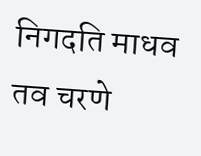निगदति माधव तव चरणे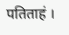पतिताहं ।